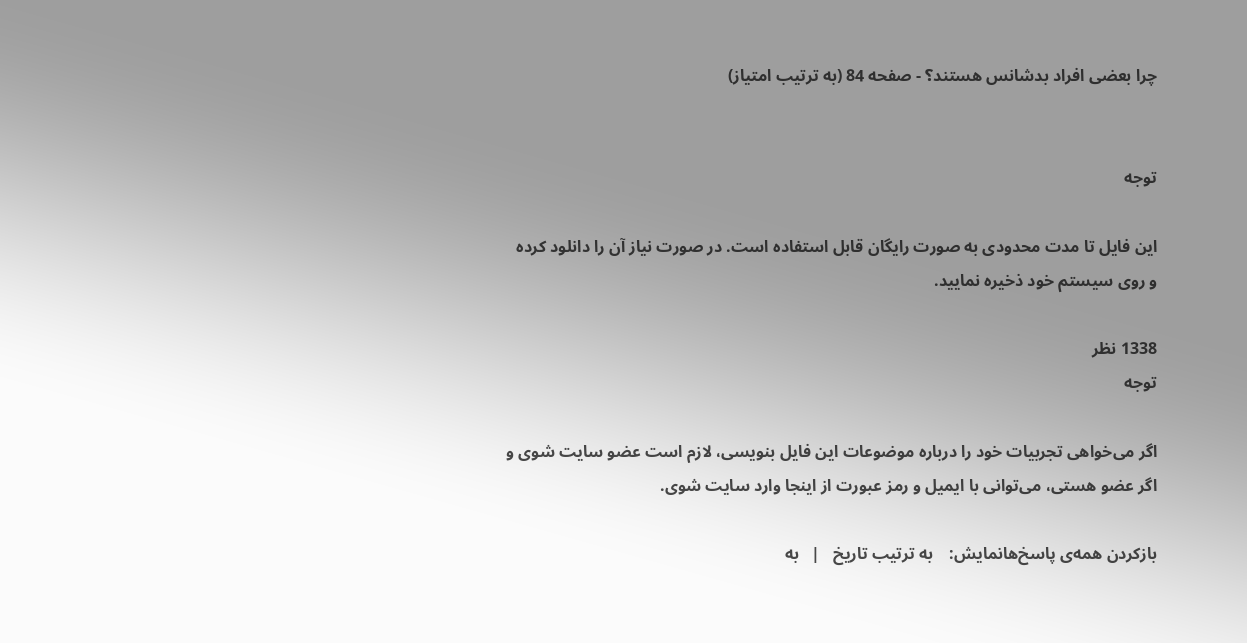چرا بعضی افراد بدشانس هستند؟ - صفحه 84 (به ترتیب امتیاز)


توجه

این فایل تا مدت محدودی به صورت رایگان قابل استفاده است. در صورت نیاز آن را دانلود کرده و روی سیستم خود ذخیره نمایید.

1338 نظر
توجه

اگر می‌‌خواهی تجربیات خود را درباره موضوعات این فایل بنویسی، لازم است عضو سایت شوی و اگر عضو هستی، می‌توانی با ایمیل و رمز عبورت از اینجا وارد سایت شوی.

بازکردن همه‌ی پاسخ‌هانمایش:    به ترتیب تاریخ   |   به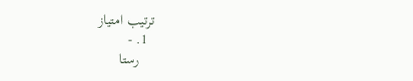ترتیب امتیاز
  1. -
    رستا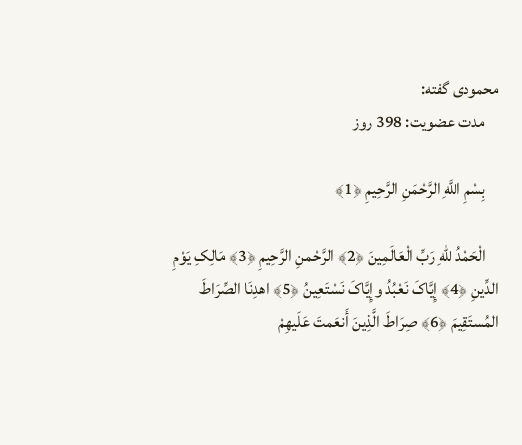محمودی گفته:
    مدت عضویت: 398 روز

    بِسْمِ اللَّهِ الرَّحْمَنِ الرَّحِیمِ ﴿1﴾

    الْحَمْدُ للّهِ رَبِّ الْعَالَمِینَ ﴿2﴾ الرَّحْمنِ الرَّحِیمِ ﴿3﴾ مَالِکِ یَوْمِ الدِّینِ ﴿4﴾ إِیَّاکَ نَعْبُدُ وإِیَّاکَ نَسْتَعِینُ ﴿5﴾ اهدِنَا الصِّرَاطَ المُستَقِیمَ ﴿6﴾ صِرَاطَ الَّذِینَ أَنعَمتَ عَلَیهِمْ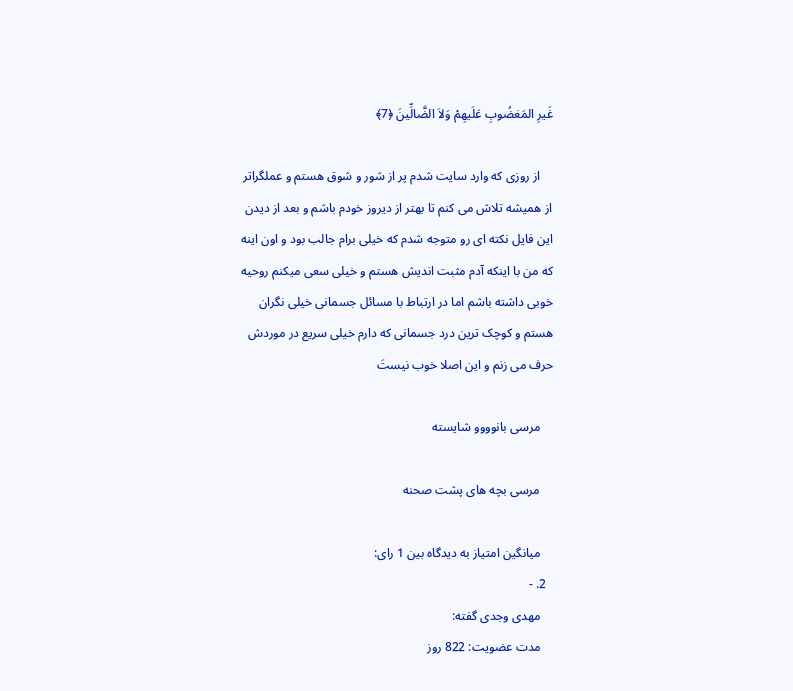غَیرِ المَغضُوبِ عَلَیهِمْ وَلاَ الضَّالِّینَ ﴿7﴾

    از روزی که وارد سایت شدم پر از شور و شوق هستم و عملگراتر از همیشه تلاش می کنم تا بهتر از دیروز خودم باشم و بعد از دیدن این فایل نکته ای رو متوجه شدم که خیلی برام جالب بود و اون اینه که من با اینکه آدم مثبت اندیش هستم و خیلی سعی میکنم روحیه خوبی داشته باشم اما در ارتباط با مسائل جسمانی خیلی نگران هستم و کوچک ترین درد جسمانی که دارم خیلی سریع در موردش حرف می زنم و این اصلا خوب نیستَ

    مرسی بانوووو شایسته

    مرسی بچه های پشت صحنه

    میانگین امتیاز به دیدگاه بین 1 رای:
  2. -
    مهدی وجدی گفته:
    مدت عضویت: 822 روز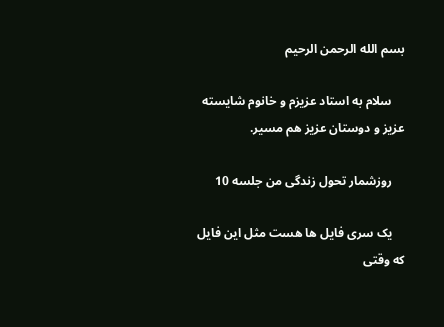بسم الله الرحمن الرحیم

    سلام به استاد عزیزم و خانوم شایسته عزیز و دوستان عزیز هم مسیر.

    روزشمار تحول زندگی من جلسه 10

    یک سری فایل ها هست مثل این فایل که وقتی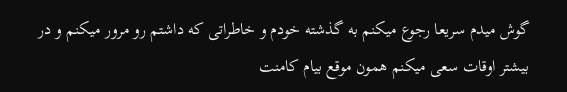گوش میدم سریعا رجوع میکنم به گذشته خودم و خاطراتی که داشتم رو مرور میکنم و در بیشتر اوقات سعی میکنم همون موقع بیام کامنت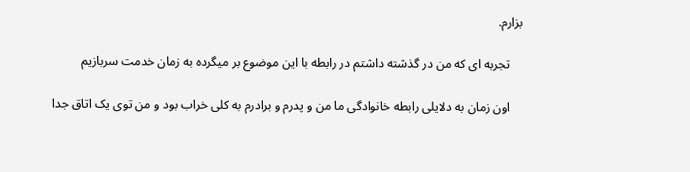بزارم.

    تجربه ای که من در گذشته داشتم در رابطه با این موضوع بر میگرده به زمان خدمت سربازیم

    اون زمان به دلایلی رابطه خانوادگی ما من و پدرم و برادرم به کلی خراب بود و من توی یک اتاق جدا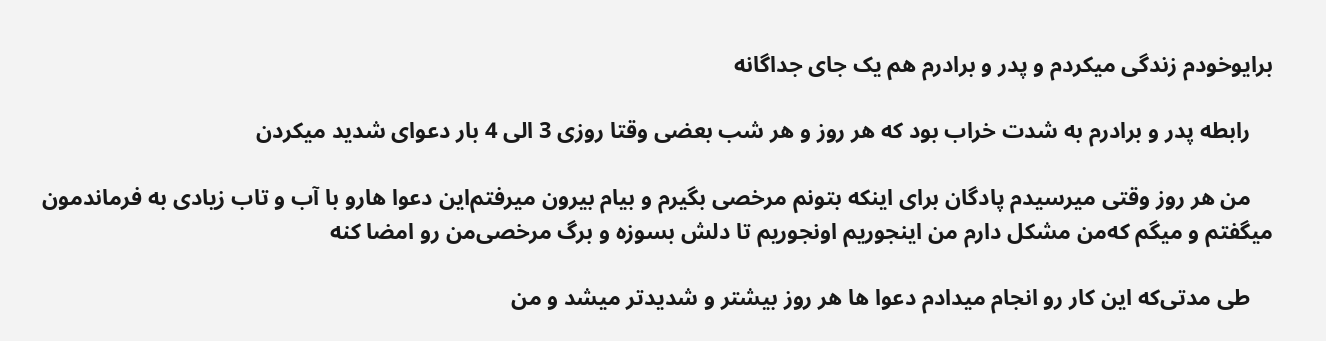برایوخودم زندگی میکردم و پدر و برادرم هم یک جای جداگانه

    رابطه پدر و برادرم به شدت خراب بود که هر روز و هر شب بعضی وقتا روزی 3 الی 4 بار دعوای شدید میکردن

    من هر روز وقتی میرسیدم پادگان برای اینکه بتونم مرخصی بگیرم و بیام بیرون میرفتم‌این دعوا هارو با آب و تاب زیادی به فرماندمون میگفتم و میگم که‌من مشکل دارم من اینجوریم اونجوریم تا دلش بسوزه و برگ مرخصی‌من رو امضا کنه

    طی مدتی‌که این کار رو انجام میدادم دعوا ها هر روز بیشتر و شدیدتر میشد و من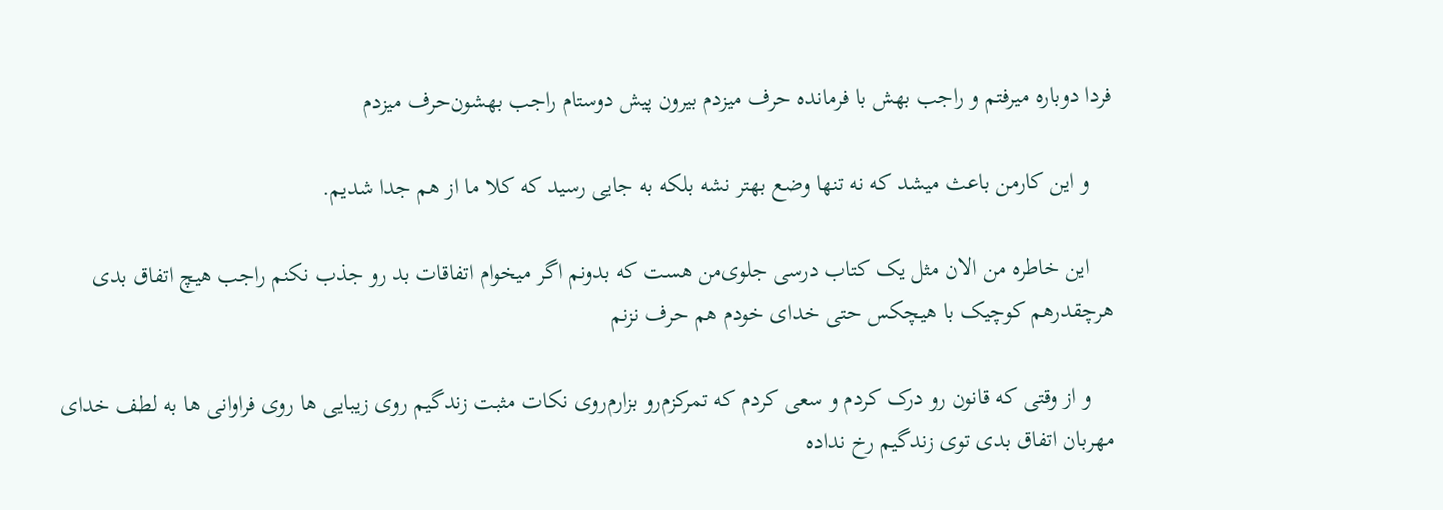فردا دوباره میرفتم و راجب بهش با فرمانده حرف میزدم بیرون پیش دوستام راجب بهشون‌حرف میزدم

    و این کار‌من باعث میشد که نه تنها وضع بهتر نشه بلکه به جایی رسید که کلا ما از هم جدا شدیم.

    این خاطره من الان مثل یک کتاب درسی جلوی‌من هست که بدونم اگر میخوام اتفاقات بد رو جذب نکنم راجب هیچ اتفاق بدی هرچقدرهم کوچیک با هیچکس حتی خدای خودم هم حرف نزنم

    و از وقتی که قانون رو درک کردم و سعی کردم که تمرکزم‌رو بزارم‌روی نکات مثبت زندگیم روی زیبایی ها روی فراوانی ها به لطف خدای مهربان اتفاق بدی توی زندگیم رخ نداده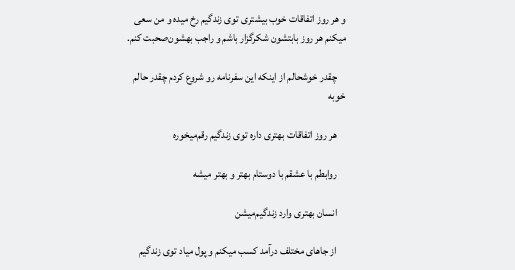و هر روز اتفاقات خوب بیشتری توی زندگیم رخ میده و من سعی میکنم هر روز بابتشون شکرگزار باشم و راجب بهشون‌صحبت کنم.

    چقدر خوشحالم از اینکه این سفرنامه رو شروع کردم چقدر حالم خوبه

    هر روز اتفاقات بهتری داره توی زندگیم رقم‌میخوره

    روابطم با عشقم با دوستام بهتر و بهتر میشه

    انسان بهتری وارد زندگیم‌میشن

    از جاهای مختلف درآمد کسب میکنم و پول میاد توی زندگیم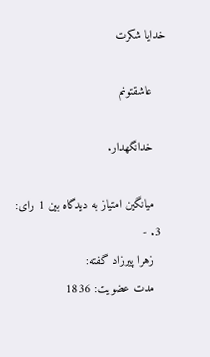خدایا شکرت

    عاشقتونم

    خدانگهدار.

    میانگین امتیاز به دیدگاه بین 1 رای:
  3. -
    زهرا پیرزاد گفته:
    مدت عضویت: 1836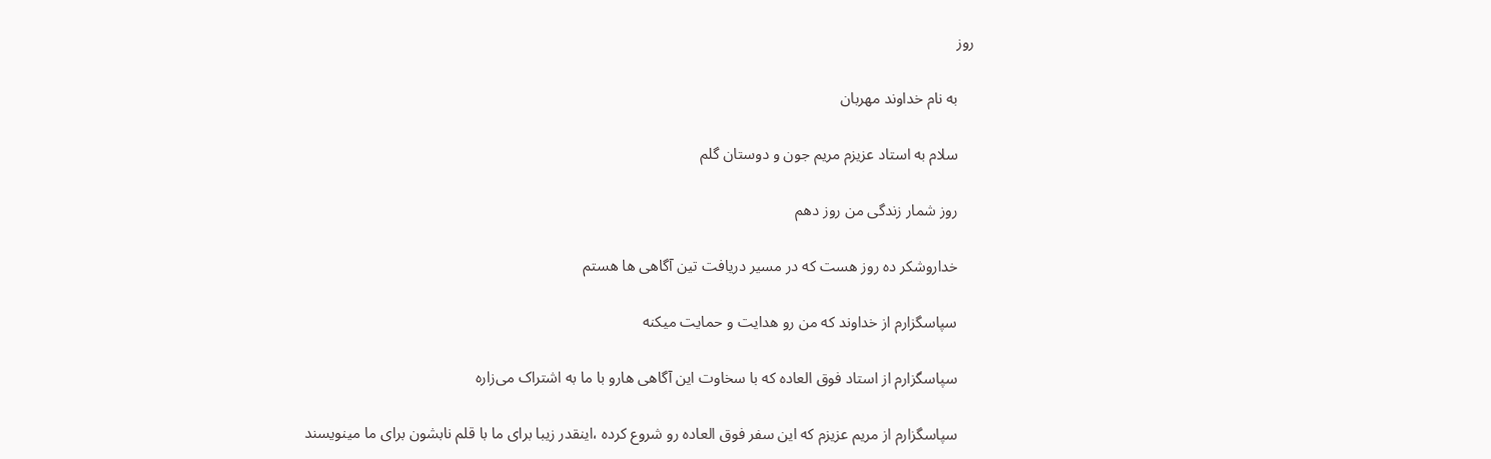روز

    به نام خداوند مهربان

    سلام به استاد عزیزم مریم جون و دوستان گلم

    روز شمار زندگی من روز دهم

    خداروشکر ده روز هست که در مسیر دریافت تین آگاهی ها هستم

    سپاسگزارم از خداوند که من رو هدایت و حمایت میکنه

    سپاسگزارم از استاد فوق العاده که با سخاوت این آگاهی هارو با ما به اشتراک می‌زاره

    سپاسگزارم از مریم عزیزم که این سفر فوق العاده رو شروع کرده ،اینقدر زیبا برای ما با قلم نابشون برای ما مینویسند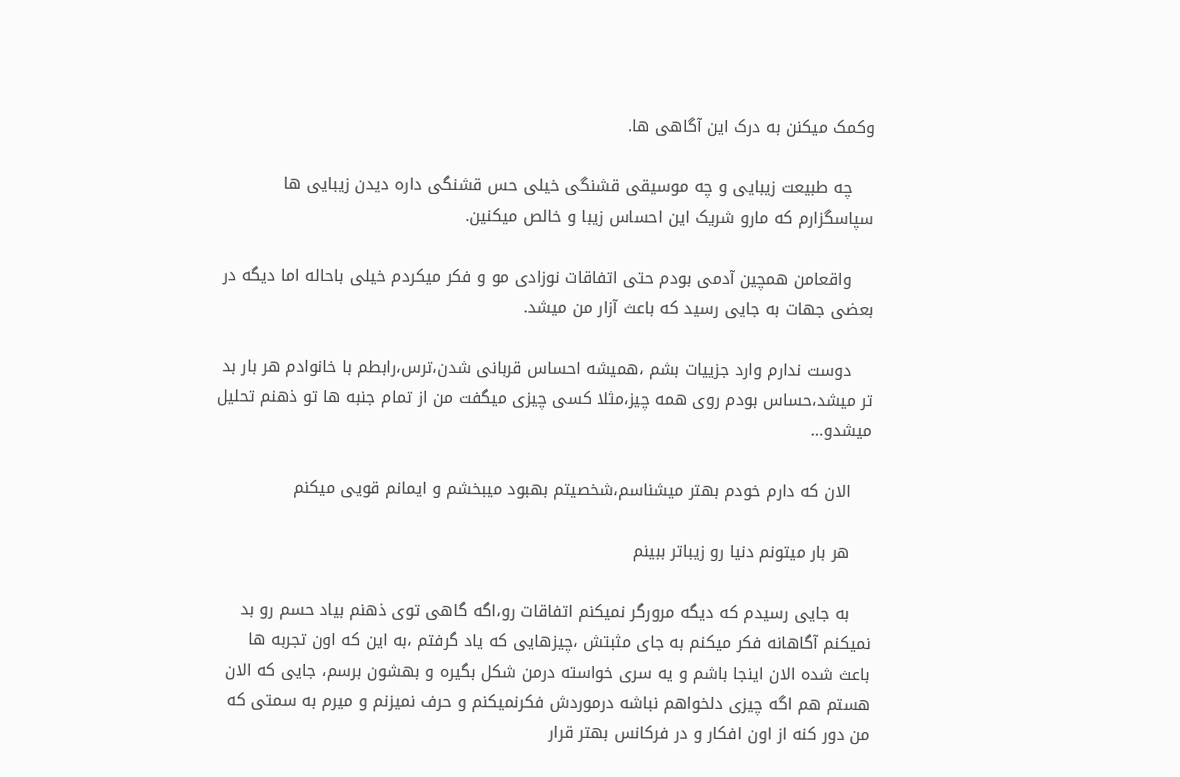وکمک میکنن به درک این آگاهی ها.

    چه طبیعت زیبایی و چه موسیقی قشنگی خیلی حس قشنگی داره دیدن زیبایی ها سپاسگزارم که مارو شریک این احساس زیبا و خالص میکنین.

    واقعامن همچین آدمی بودم حتی اتفاقات نوزادی مو و فکر میکردم خیلی باحاله اما دیگه در بعضی جهات به جایی رسید که باعث آزار من میشد.

    دوست ندارم وارد جزییات بشم ،همیشه احساس قربانی شدن،ترس،رابطم با خانوادم هر بار بد تر میشد،حساس بودم روی همه چیز،مثلا کسی چیزی میگفت من از تمام جنبه ها تو ذهنم تحلیل میشدو…

    الان که دارم خودم بهتر میشناسم،شخصیتم بهبود میبخشم و ایمانم قویی میکنم

    هر بار میتونم دنیا رو زیباتر ببینم

    به جایی رسیدم که دیگه مرورگر نمیکنم اتفاقات رو،اگه گاهی توی ذهنم بیاد حسم رو بد نمیکنم آگاهانه فکر میکنم به جای مثبتش ،چیزهایی که یاد گرفتم ،به این که اون تجربه ها باعث شده الان اینجا باشم و یه سری خواسته درمن شکل بگیره و بهشون برسم، جایی که الان هستم هم اگه چیزی دلخواهم نباشه درموردش فکرنمیکنم و حرف نمیزنم و میرم به سمتی که من دور کنه از اون افکار و در فرکانس بهتر قرار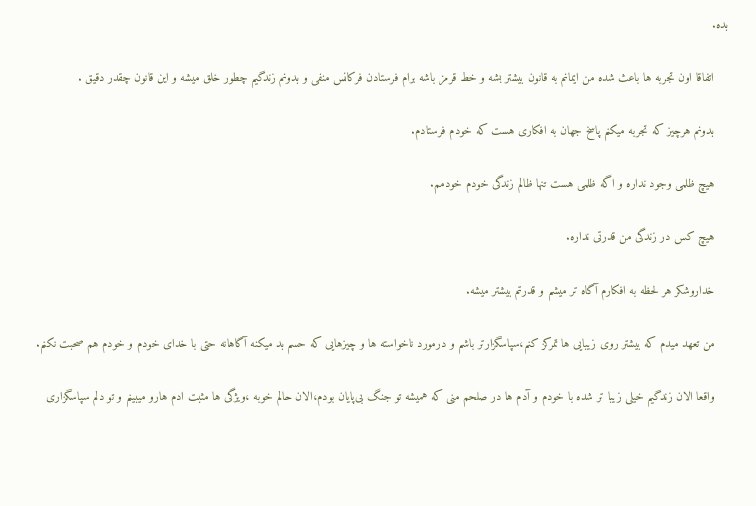بده.

    اتفاقا اون تجربه ها باعث شده من ایمانم به قانون بیشتر بشه و خط قرمز باشه برام فرستادن فرکانس منفی و بدونم زندگیم چطور خلق میشه و این قانون چقدر دقیق .

    بدونم هرچیز که تجربه میکنم پاسخ جهان به افکاری هست که خودم فرستادم.

    هیچ ظلمی وجود نداره و اگه ظلمی هست تنها ظالم زندگی خودم خودمم.

    هیچ کس در زندگی من قدرتی نداره.

    خداروشکر هر لحظه به افکارم آگاه تر میشم و قدرتم بیشتر میشه.

    من تعهد میدم که بیشتر روی زیبایی ها تمرکز کنم،سپاسگزارتر باشم و درمورد ناخواسته ها و چیزهایی که حسم بد میکنه آگاهانه حتی با خدای خودم و خودم هم صحبت نکنم.

    واقعا الان زندگیم خیلی زیبا تر شده با خودم و آدم ها در صلحم منی که همیشه تو جنگ بی‌پایان بودم،الان حالم خوبه ،ویژگی ها مثبت ادم هارو میبینم و تو دلم سپاسگزاری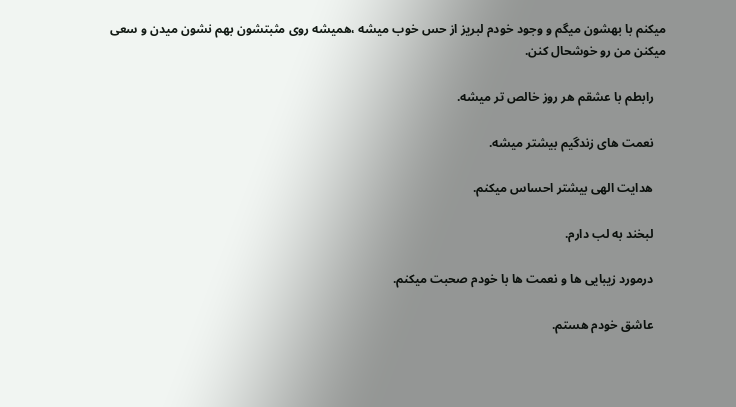میکنم با بهشون میگم و وجود خودم لبریز از حس خوب میشه ،همیشه روی مثبتشون بهم نشون میدن و سعی میکنن من رو خوشحال کنن.

    رابطم با عشقم هر روز خالص تر میشه.

    نعمت های زندگیم بیشتر میشه.

    هدایت الهی بیشتر احساس میکنم.

    لبخند به لب دارم.

    درمورد زیبایی ها و نعمت ها با خودم صحبت میکنم.

    عاشق خودم هستم.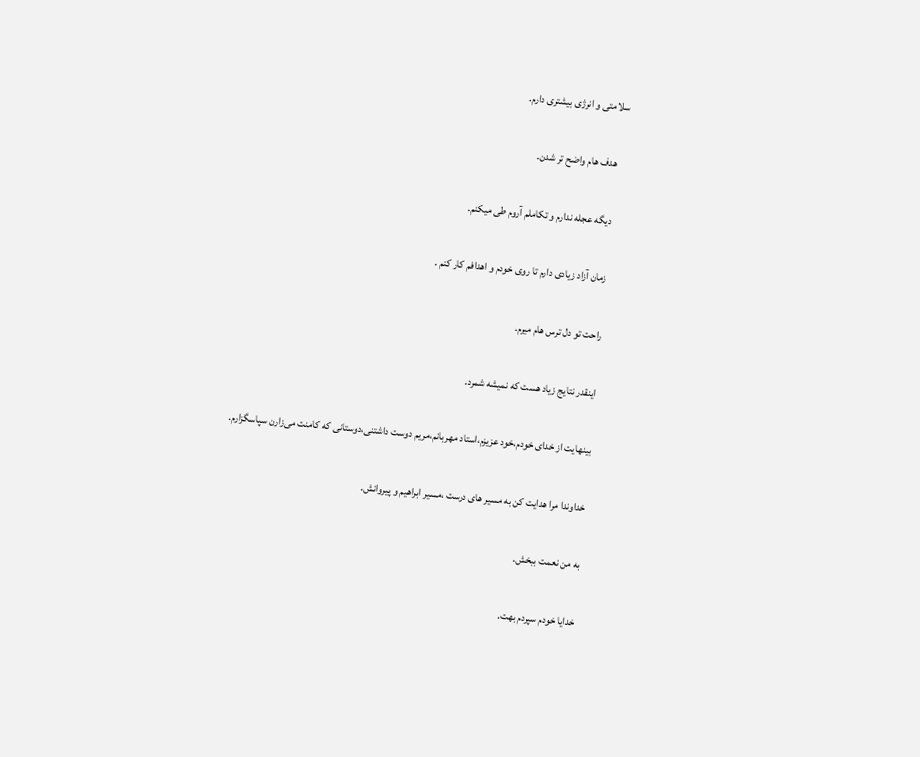سلامتی و انرژی بیشتری دارم.

    هدف هام واضح تر شدن.

    دیگه عجله ندارم و تکاملم آروم طی میکنم.

    زمان آزاد زیادی دارم تا روی خودم و اهدافم کار کنم .

    راحت تو دل ترس هام میرم.

    اینقدر نتایج زیاد هست که نمیشه شمرد.

    بینهایت از خدای خودم،خود عزیزم،استاد مهربانم،مریم دوست داشتنی،دوستانی که کامنت می‌زارن سپاسگزارم.

    خداوندا مرا هدایت کن به مسیر های درست ،مسیر ابراهیم و پیروانش.

    به من نعمت ببخش.

    خدایا خودم سپردم بهت.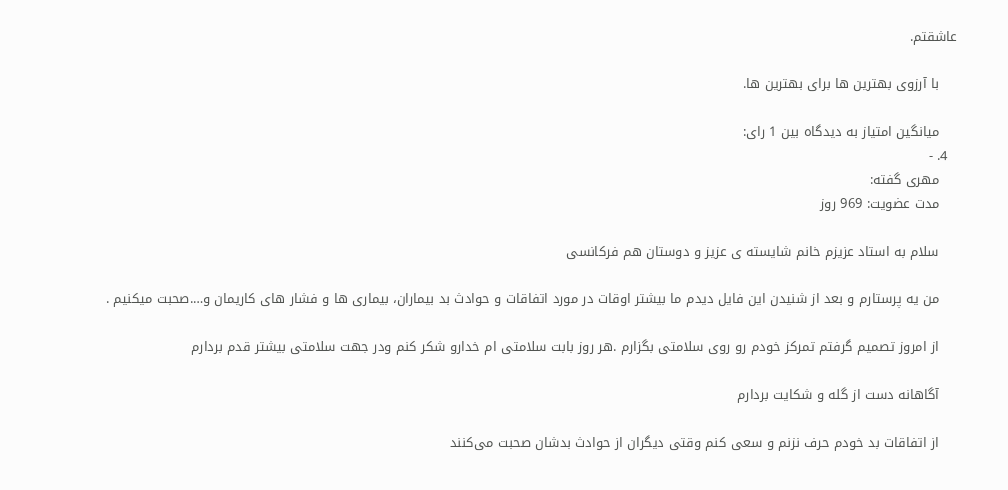عاشقتم.

    با آرزوی بهترین ها برای بهترین ها.

    میانگین امتیاز به دیدگاه بین 1 رای:
  4. -
    مهری گفته:
    مدت عضویت: 969 روز

    سلام به استاد عزیزم خانم شایسته ی عزیز و دوستان هم فرکانسی

    من یه پرستارم و بعد از شنیدن این فایل دیدم ما بیشتر اوقات در مورد اتفاقات و حوادث بد بیماران، بیماری ها و فشار های کاریمان و….صحبت میکنیم .

    از امروز تصمیم گرفتم تمرکز خودم رو روی سلامتی بگزارم .هر روز بابت سلامتی ام خدارو شکر کنم ودر جهت سلامتی بیشتر قدم بردارم

    آگاهانه دست از گله و شکایت بردارم

    از اتفاقات بد خودم حرف نزنم و سعی کنم وقتی دیگران از حوادث بدشان صحبت می‌کنند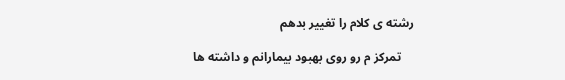رشته ی کلام را تغییر بدهم

    تمرکز م رو روی بهبود بیمارانم و داشته ها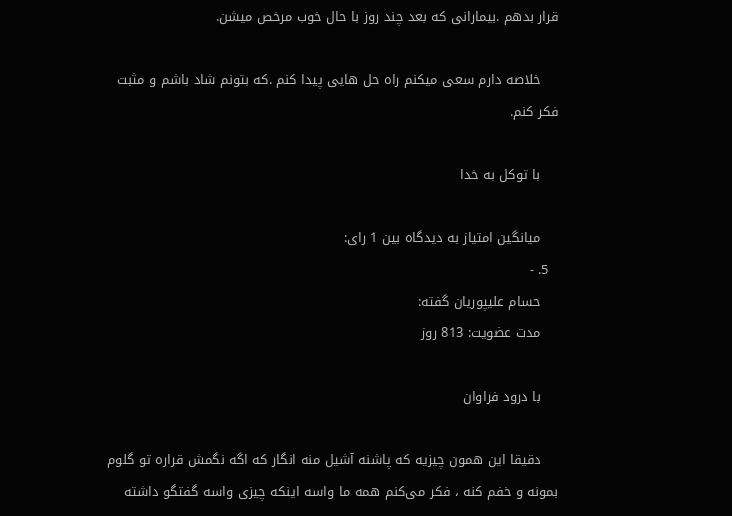قرار بدهم .بیمارانی که بعد چند روز با حال خوب مرخص میشن.

    خلاصه دارم سعی میکنم راه حل هایی پیدا کنم .که بتونم شاد باشم و مثبت فکر کنم.

    با توکل به خدا

    میانگین امتیاز به دیدگاه بین 1 رای:
  5. -
    حسام علیپوریان گفته:
    مدت عضویت: 813 روز

    با درود فراوان

    دقیقا این همون چیزیه که پاشنه آشیل منه انگار که اگه نگمش قراره تو گلوم بمونه و خفم کنه ، فکر می‌کنم همه ما واسه اینکه چیزی واسه گفتگو داشته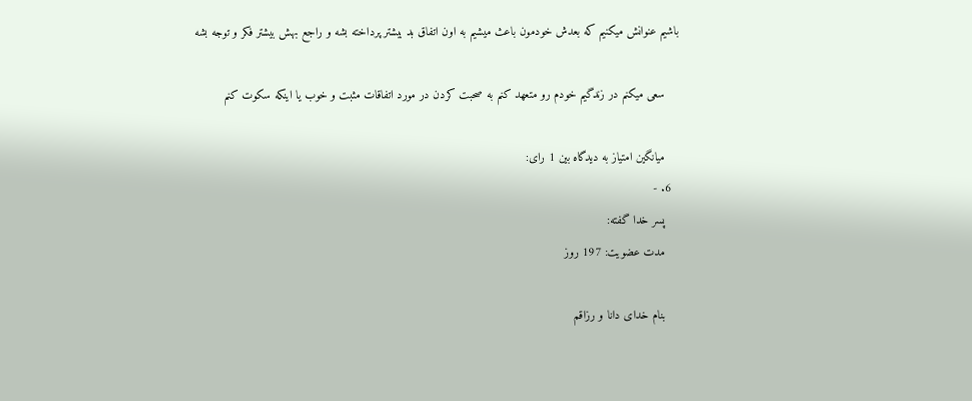باشیم عنوانش میکنیم که بعدش خودمون باعث میشیم به اون اتفاق بد بیشتر پرداخته‌ بشه و راجع بهش بیشتر فکر و توجه بشه

    سعی میکنم در زندگیم خودم رو متعهد کنم به صحبت کردن در مورد اتفاقات مثبت و خوب یا اینکه سکوت کنم

    میانگین امتیاز به دیدگاه بین 1 رای:
  6. -
    پسر خدا گفته:
    مدت عضویت: 197 روز

    بنام خدای دانا و رزاقم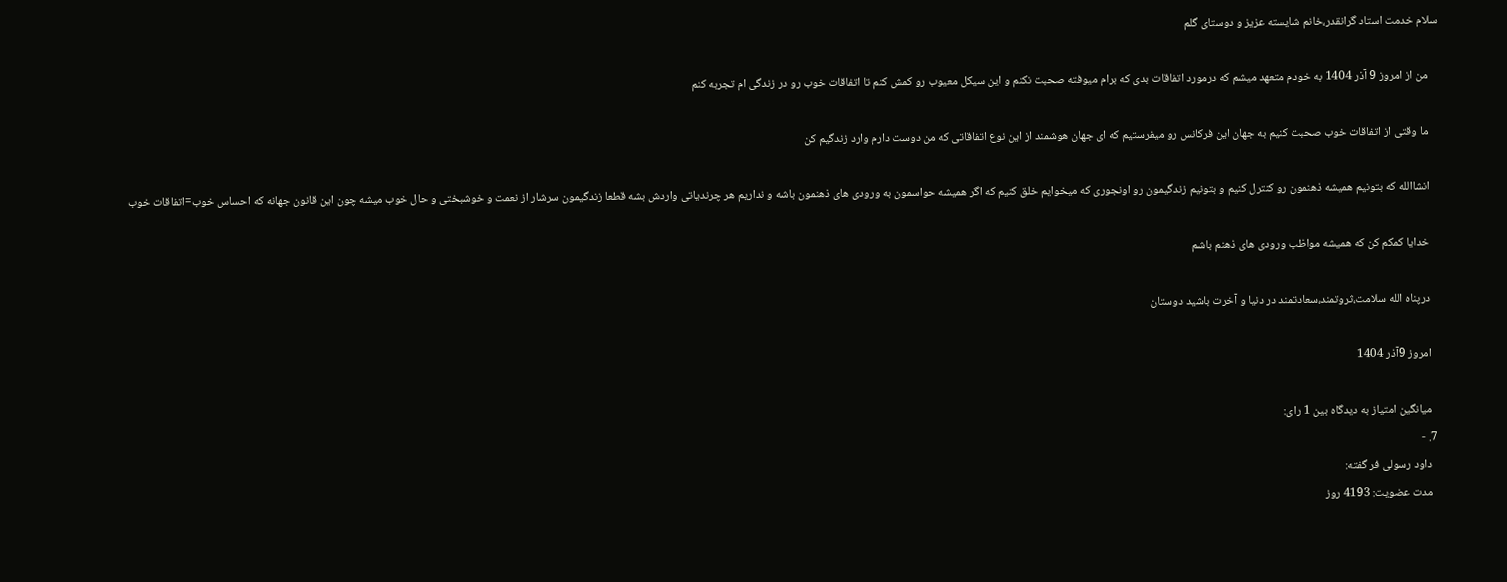سلام خدمت استاد گرانقدر،خانم شایسته عزیز و دوستای گلم

    من از امروز 9 آذر 1404 به خودم متعهد میشم که درمورد اتفاقات بدی که برام میوفته صحبت نکنم و این سیکل معیوب رو کمش کنم تا اتفاقات خوب رو در زندگی ام تجربه کنم

    ما وقتی از اتفاقات خوب صحبت کنیم به جهان این فرکانس رو میفرستیم که ای جهان هوشمند از این نوع اتفاقاتی که من دوست دارم وارد زندگیم کن

    انشاالله که بتونیم همیشه ذهنمون رو کنترل کنیم و بتونیم زندگیمون رو اونجوری که میخوایم خلق کنیم که اگر همیشه حواسمون به ورودی های ذهنمون باشه و نداریم هر چرندیاتی واردش بشه قطعا زندگیمون سرشار از نعمت و خوشبختی و حال خوب میشه چون این قانون جهانه که احساس خوب=اتفاقات خوب

    خدایا کمکم کن که همیشه مواظب ورودی های ذهنم باشم

    درپناه الله سلامت،ثروتمند،سعادتمند در دنیا و آخرت باشید دوستان

    امروز 9آذر 1404

    میانگین امتیاز به دیدگاه بین 1 رای:
  7. -
    داود رسولی فر گفته:
    مدت عضویت: 4193 روز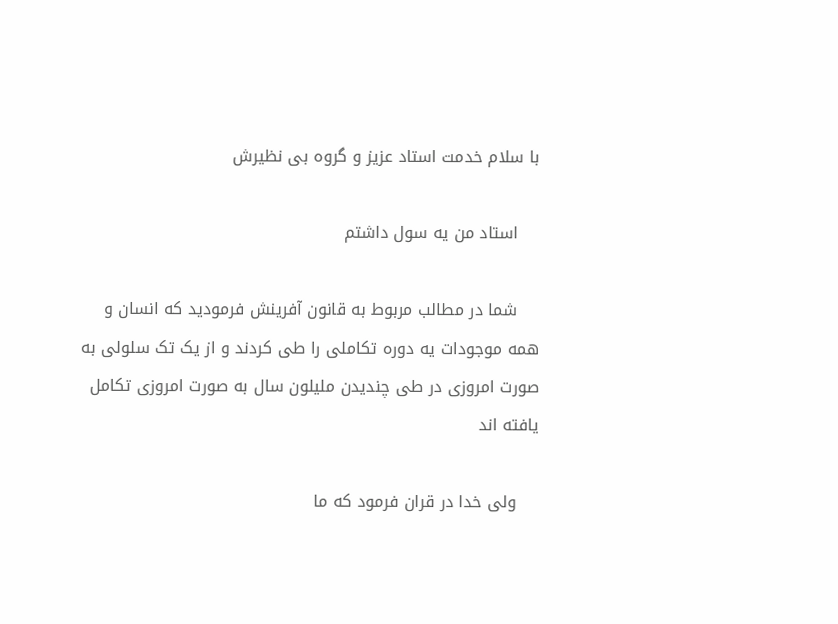با سلام خدمت استاد عزیز و گروه بی نظیرش

    استاد من یه سول داشتم

    شما در مطالب مربوط به قانون آفرینش فرمودید که انسان و همه موجودات یه دوره تکاملی را طی کردند و از یک تک سلولی به صورت امروزی در طی چندیدن ملیلون سال به صورت امروزی تکامل یافته اند

    ولی خدا در قران فرمود که ما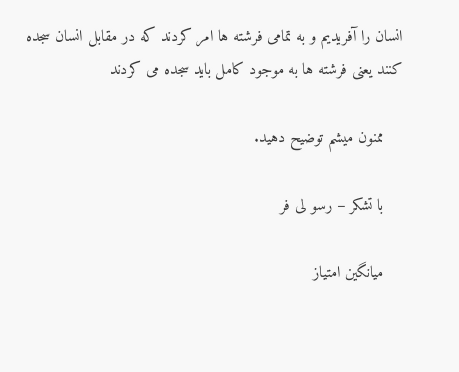انسان را آفریدیم و به تمامی فرشته ها امر کردند که در مقابل انسان سجده کنند یعنی فرشته ها به موجود کامل باید سجده می کردند

    ممنون میشم توضیح دهید.

    با تشکر – رسو لی فر

    میانگین امتیاز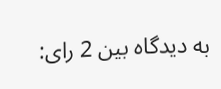به دیدگاه بین 2 رای: